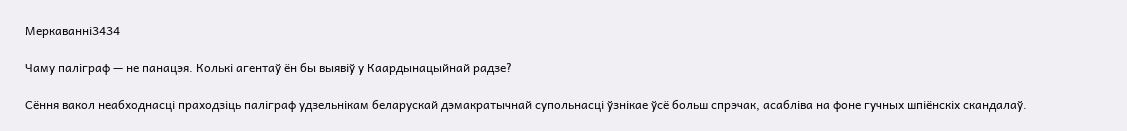Меркаванні3434

Чаму паліграф — не панацэя. Колькі агентаў ён бы выявіў у Каардынацыйнай радзе?

Сёння вакол неабходнасці праходзіць паліграф удзельнікам беларускай дэмакратычнай супольнасці ўзнікае ўсё больш спрэчак, асабліва на фоне гучных шпіёнскіх скандалаў.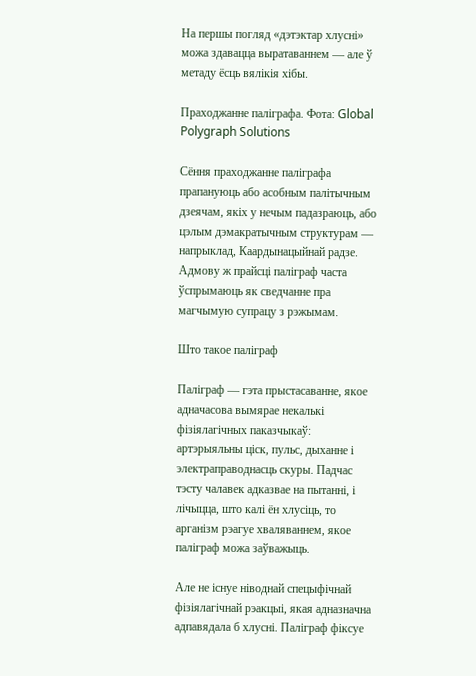На першы погляд «дэтэктар хлусні» можа здавацца выратаваннем — але ў метаду ёсць вялікія хібы.

Праходжанне паліграфа. Фота: Global Polygraph Solutions

Сёння праходжанне паліграфа прапануюць або асобным палітычным дзеячам, якіх у нечым падазраюць, або цэлым дэмакратычным структурам — напрыклад, Каардынацыйнай радзе. Адмову ж прайсці паліграф часта ўспрымаюць як сведчанне пра магчымую супрацу з рэжымам.

Што такое паліграф

Паліграф — гэта прыстасаванне, якое адначасова вымярае некалькі фізіялагічных паказчыкаў: артэрыяльны ціск, пульс, дыханне і электраправоднасць скуры. Падчас тэсту чалавек адказвае на пытанні, і лічыцца, што калі ён хлусіць, то арганізм рэагуе хваляваннем, якое паліграф можа заўважыць.

Але не існуе ніводнай спецыфічнай фізіялагічнай рэакцыі, якая адназначна адпавядала б хлусні. Паліграф фіксуе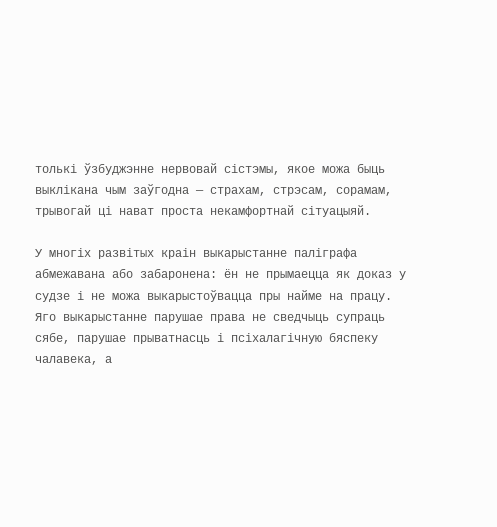толькі ўзбуджэнне нервовай сістэмы, якое можа быць выклікана чым заўгодна — страхам, стрэсам, сорамам, трывогай ці нават проста некамфортнай сітуацыяй.

У многіх развітых краін выкарыстанне паліграфа абмежавана або забаронена: ён не прымаецца як доказ у судзе і не можа выкарыстоўвацца пры найме на працу. Яго выкарыстанне парушае права не сведчыць супраць сябе, парушае прыватнасць і псіхалагічную бяспеку чалавека, а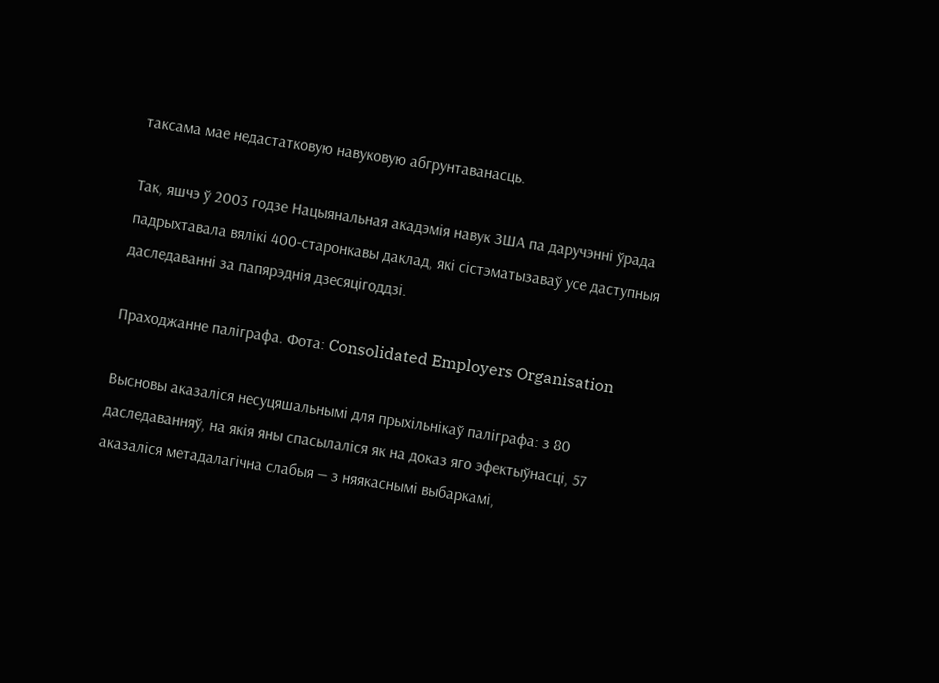таксама мае недастатковую навуковую абгрунтаванасць.

Так, яшчэ ў 2003 годзе Нацыянальная акадэмія навук ЗША па даручэнні ўрада падрыхтавала вялікі 400‑старонкавы даклад, які сістэматызаваў усе даступныя даследаванні за папярэднія дзесяцігоддзі.

Праходжанне паліграфа. Фота: Consolidated Employers Organisation

Высновы аказаліся несуцяшальнымі для прыхільнікаў паліграфа: з 80 даследаванняў, на якія яны спасылаліся як на доказ яго эфектыўнасці, 57 аказаліся метадалагічна слабыя — з няякаснымі выбаркамі,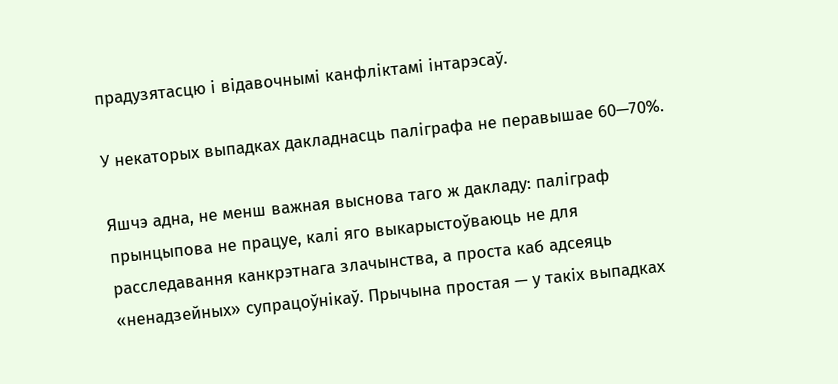прадузятасцю і відавочнымі канфліктамі інтарэсаў.

У некаторых выпадках дакладнасць паліграфа не перавышае 60—70%.

Яшчэ адна, не менш важная выснова таго ж дакладу: паліграф прынцыпова не працуе, калі яго выкарыстоўваюць не для расследавання канкрэтнага злачынства, а проста каб адсеяць «ненадзейных» супрацоўнікаў. Прычына простая — у такіх выпадках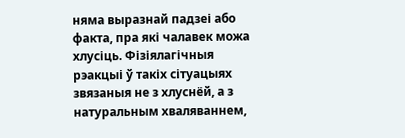няма выразнай падзеі або факта, пра які чалавек можа хлусіць. Фізіялагічныя рэакцыі ў такіх сітуацыях звязаныя не з хлуснёй, а з натуральным хваляваннем,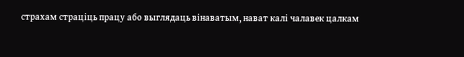страхам страціць працу або выглядаць вінаватым, нават калі чалавек цалкам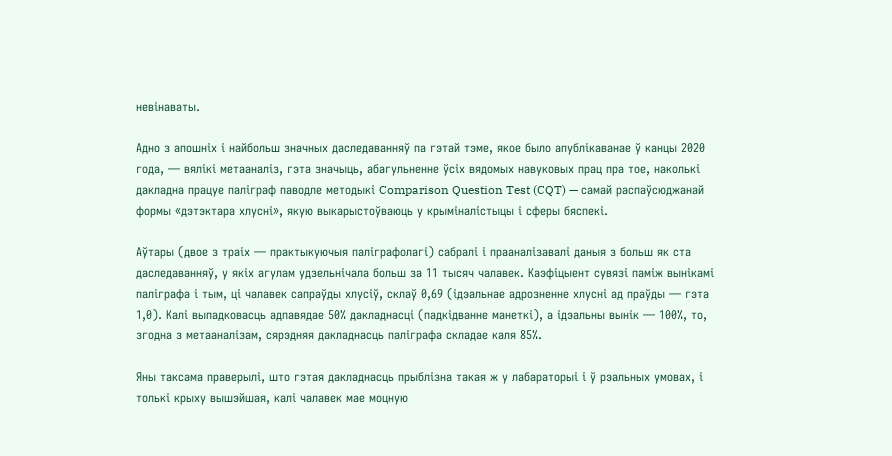невінаваты.

Адно з апошніх і найбольш значных даследаванняў па гэтай тэме, якое было апублікаванае ў канцы 2020 года, — вялікі метааналіз, гэта значыць, абагульненне ўсіх вядомых навуковых прац пра тое, наколькі дакладна працуе паліграф паводле методыкі Comparison Question Test (CQT) — самай распаўсюджанай формы «дэтэктара хлусні», якую выкарыстоўваюць у крыміналістыцы і сферы бяспекі.

Аўтары (двое з траіх — практыкуючыя паліграфолагі) сабралі і прааналізавалі даныя з больш як ста даследаванняў, у якіх агулам удзельнічала больш за 11 тысяч чалавек. Каэфіцыент сувязі паміж вынікамі паліграфа і тым, ці чалавек сапраўды хлусіў, склаў 0,69 (ідэальнае адрозненне хлусні ад праўды — гэта 1,0). Калі выпадковасць адпавядае 50% дакладнасці (падкідванне манеткі), а ідэальны вынік — 100%, то, згодна з метааналізам, сярэдняя дакладнасць паліграфа складае каля 85%.

Яны таксама праверылі, што гэтая дакладнасць прыблізна такая ж у лабараторыі і ў рэальных умовах, і толькі крыху вышэйшая, калі чалавек мае моцную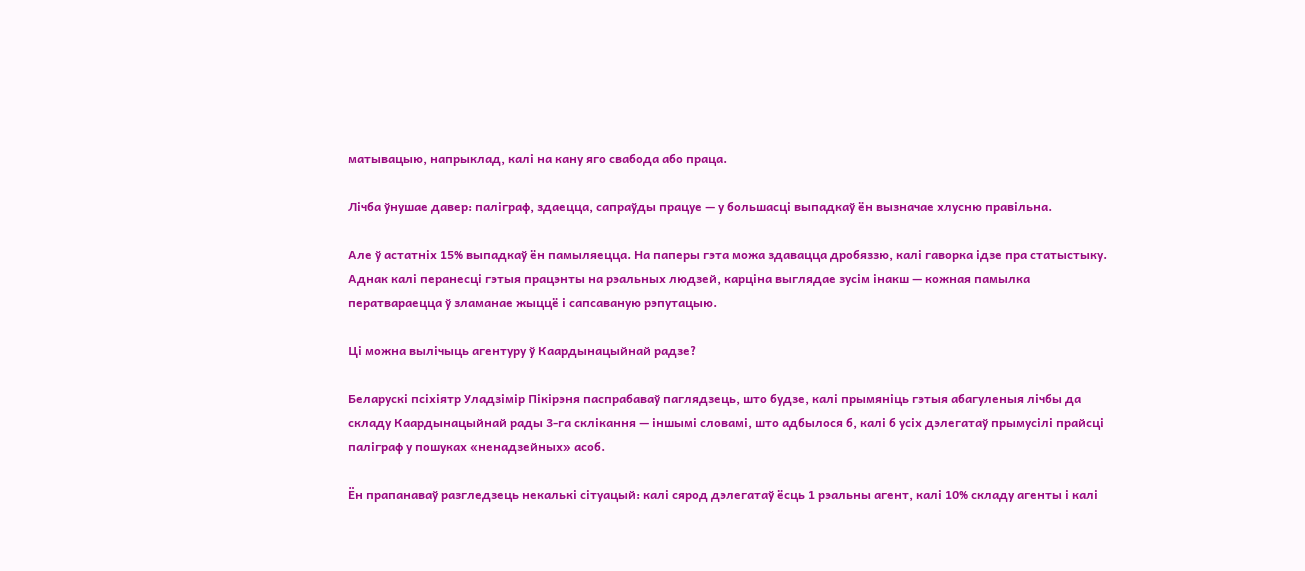матывацыю, напрыклад, калі на кану яго свабода або праца.

Лічба ўнушае давер: паліграф, здаецца, сапраўды працуе — у большасці выпадкаў ён вызначае хлусню правільна.

Але ў астатніх 15% выпадкаў ён памыляецца. На паперы гэта можа здавацца дробяззю, калі гаворка ідзе пра статыстыку. Аднак калі перанесці гэтыя працэнты на рэальных людзей, карціна выглядае зусім інакш — кожная памылка ператвараецца ў зламанае жыццё і сапсаваную рэпутацыю.

Ці можна вылічыць агентуру ў Каардынацыйнай радзе?

Беларускі псіхіятр Уладзімір Пікірэня паспрабаваў паглядзець, што будзе, калі прымяніць гэтыя абагуленыя лічбы да складу Каардынацыйнай рады 3‑га склікання — іншымі словамі, што адбылося б, калі б усіх дэлегатаў прымусілі прайсці паліграф у пошуках «ненадзейных» асоб.

Ён прапанаваў разгледзець некалькі сітуацый: калі сярод дэлегатаў ёсць 1 рэальны агент, калі 10% складу агенты і калі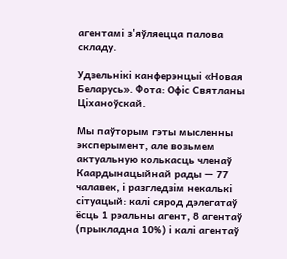агентамі з'яўляецца палова складу.

Удзельнікі канферэнцыі «Новая Беларусь». Фота: Офіс Святланы Ціханоўскай.

Мы паўторым гэты мысленны эксперымент, але возьмем актуальную колькасць членаў Каардынацыйнай рады — 77 чалавек, і разгледзім некалькі сітуацый: калі сярод дэлегатаў ёсць 1 рэальны агент, 8 агентаў (прыкладна 10%) і калі агентаў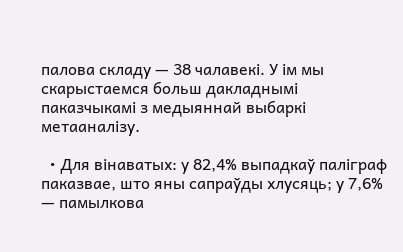палова складу — 38 чалавекі. У ім мы скарыстаемся больш дакладнымі паказчыкамі з медыяннай выбаркі метааналізу.

  • Для вінаватых: у 82,4% выпадкаў паліграф паказвае, што яны сапраўды хлусяць; у 7,6% — памылкова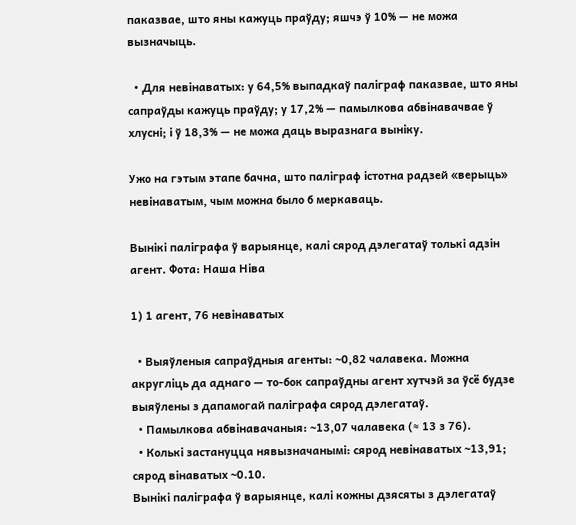паказвае, што яны кажуць праўду; яшчэ ў 10% — не можа вызначыць.

  • Для невінаватых: у 64,5% выпадкаў паліграф паказвае, што яны сапраўды кажуць праўду; у 17,2% — памылкова абвінавачвае ў хлусні; і ў 18,3% — не можа даць выразнага выніку.

Ужо на гэтым этапе бачна, што паліграф істотна радзей «верыць» невінаватым, чым можна было б меркаваць.

Вынікі паліграфа ў варыянце, калі сярод дэлегатаў толькі адзін агент. Фота: Наша Ніва

1) 1 агент, 76 невінаватых

  • Выяўленыя сапраўдныя агенты: ~0,82 чалавека. Можна акругліць да аднаго — то-бок сапраўдны агент хутчэй за ўсё будзе выяўлены з дапамогай паліграфа сярод дэлегатаў.
  • Памылкова абвінавачаныя: ~13,07 чалавека (≈ 13 з 76).
  • Колькі застануцца нявызначанымі: сярод невінаватых ~13,91; сярод вінаватых ~0.10.
Вынікі паліграфа ў варыянце, калі кожны дзясяты з дэлегатаў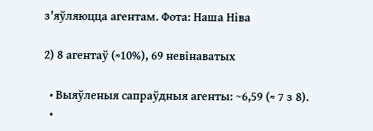з'яўляюцца агентам. Фота: Наша Ніва

2) 8 агентаў (≈10%), 69 невінаватых

  • Выяўленыя сапраўдныя агенты: ~6,59 (≈ 7 з 8).
  •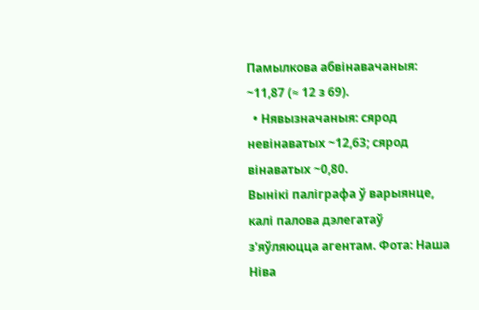Памылкова абвінавачаныя: ~11,87 (≈ 12 з 69).
  • Нявызначаныя: сярод невінаватых ~12,63; сярод вінаватых ~0,80.
Вынікі паліграфа ў варыянце, калі палова дэлегатаў з'яўляюцца агентам. Фота: Наша Ніва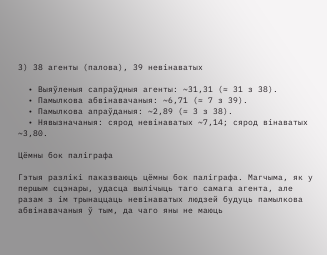3) 38 агенты (палова), 39 невінаватых

  • Выяўленыя сапраўдныя агенты: ~31,31 (≈ 31 з 38).
  • Памылкова абвінавачаныя: ~6,71 (≈ 7 з 39).
  • Памылкова апраўданыя: ~2,89 (≈ 3 з 38).
  • Нявызначаныя: сярод невінаватых ~7,14; сярод вінаватых ~3,80.

Цёмны бок паліграфа

Гэтыя разлікі паказваюць цёмны бок паліграфа. Магчыма, як у першым сцэнары, удасца вылічыць таго самага агента, але разам з ім трынаццаць невінаватых людзей будуць памылкова абвінавачаныя ў тым, да чаго яны не маюць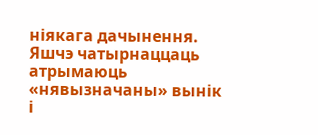ніякага дачынення. Яшчэ чатырнаццаць атрымаюць «нявызначаны» вынік і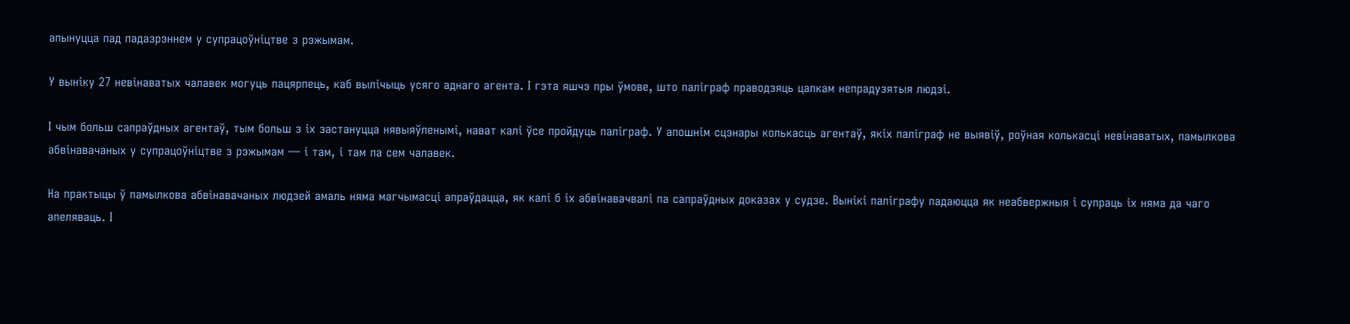апынуцца пад падазрэннем у супрацоўніцтве з рэжымам.

У выніку 27 невінаватых чалавек могуць пацярпець, каб вылічыць усяго аднаго агента. І гэта яшчэ пры ўмове, што паліграф праводзяць цалкам непрадузятыя людзі.

І чым больш сапраўдных агентаў, тым больш з іх застануцца нявыяўленымі, нават калі ўсе пройдуць паліграф. У апошнім сцэнары колькасць агентаў, якіх паліграф не выявіў, роўная колькасці невінаватых, памылкова абвінавачаных у супрацоўніцтве з рэжымам — і там, і там па сем чалавек.

На практыцы ў памылкова абвінавачаных людзей амаль няма магчымасці апраўдацца, як калі б іх абвінавачвалі па сапраўдных доказах у судзе. Вынікі паліграфу падаюцца як неабвержныя і супраць іх няма да чаго апеляваць. І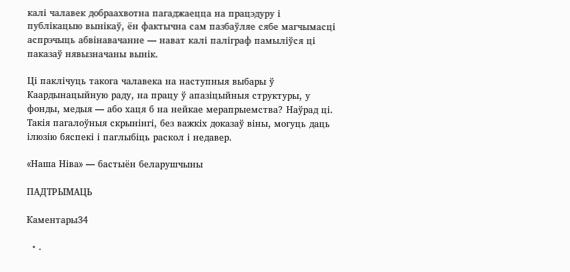калі чалавек добраахвотна пагаджаецца на працэдуру і публікацыю вынікаў, ён фактычна сам пазбаўляе сябе магчымасці аспрэчыць абвінавачанне — нават калі паліграф памыліўся ці паказаў нявызначаны вынік.

Ці паклічуць такога чалавека на наступныя выбары ў Каардынацыйную раду, на працу ў апазіцыйныя структуры, у фонды, медыя — або хаця б на нейкае мерапрыемства? Наўрад ці. Такія пагалоўныя скрынінгі, без важкіх доказаў віны, могуць даць ілюзію бяспекі і паглыбіць раскол і недавер.

«Наша Нiва» — бастыён беларушчыны

ПАДТРЫМАЦЬ

Каментары34

  • .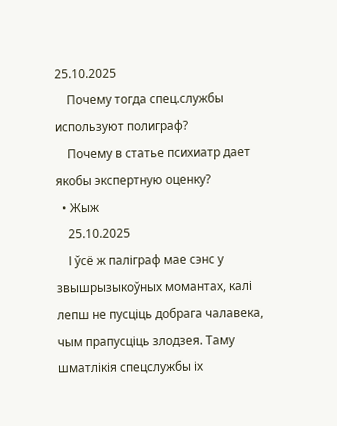25.10.2025
    Почему тогда спец.службы используют полиграф?
    Почему в статье психиатр дает якобы экспертную оценку?
  • Жыж
    25.10.2025
    І ўсё ж паліграф мае сэнс у звышрызыкоўных момантах, калі лепш не пусціць добрага чалавека, чым прапусціць злодзея. Таму шматлікія спецслужбы іх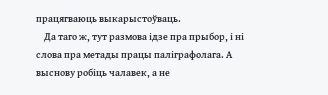працягваюць выкарыстоўваць.
    Да таго ж, тут размова ідзе пра прыбор, і ні слова пра метады працы паліграфолага. А выснову робіць чалавек, а не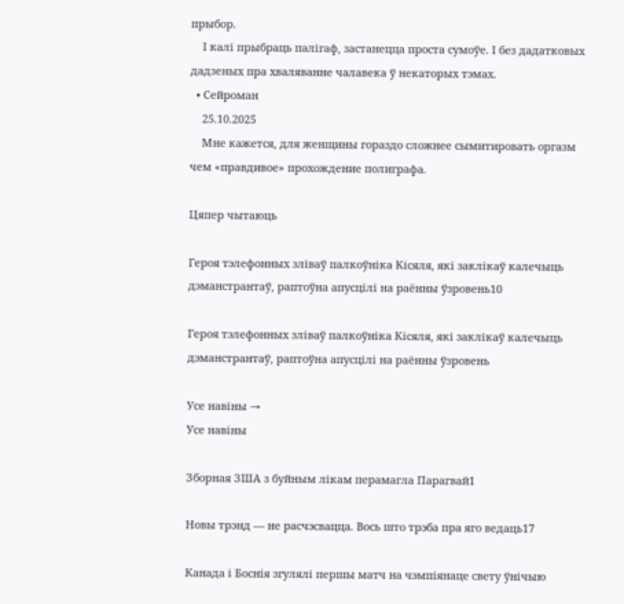прыбор.
    І калі прыбраць палігаф, застанецца проста сумоўе. І без дадатковых дадзеных пра хваляванне чалавека ў некаторых тэмах.
  • Сейроман
    25.10.2025
    Мне кажется, для женщины гораздо сложнее сымитировать оргазм чем «правдивое» прохождение полиграфа.

Цяпер чытаюць

Героя тэлефонных зліваў палкоўніка Кісяля, які заклікаў калечыць дэманстрантаў, раптоўна апусцілі на раённы ўзровень10

Героя тэлефонных зліваў палкоўніка Кісяля, які заклікаў калечыць дэманстрантаў, раптоўна апусцілі на раённы ўзровень

Усе навіны →
Усе навіны

Зборная ЗША з буйным лікам перамагла Парагвай1

Новы трэнд — не расчэсвацца. Вось што трэба пра яго ведаць17

Канада і Боснія згулялі першы матч на чэмпіянаце свету ўнічыю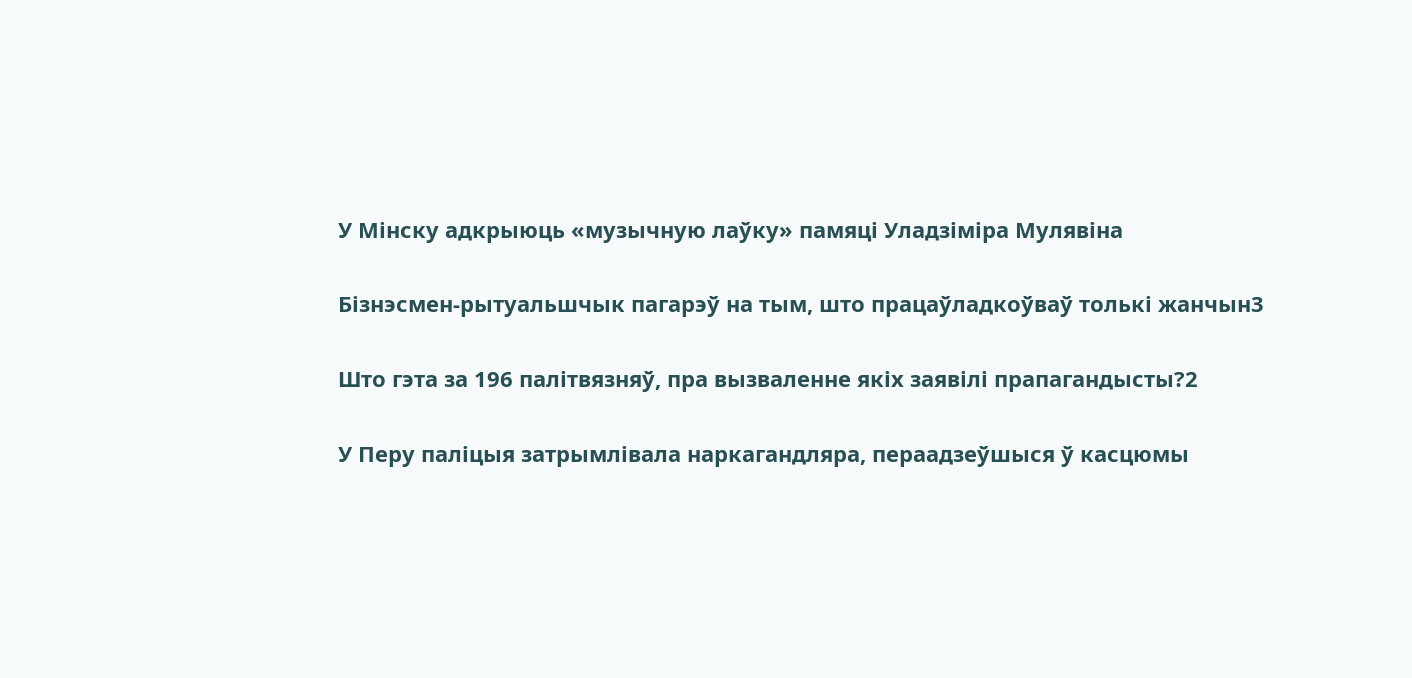У Мінску адкрыюць «музычную лаўку» памяці Уладзіміра Мулявіна

Бізнэсмен-рытуальшчык пагарэў на тым, што працаўладкоўваў толькі жанчын3

Што гэта за 196 палітвязняў, пра вызваленне якіх заявілі прапагандысты?2

У Перу паліцыя затрымлівала наркагандляра, пераадзеўшыся ў касцюмы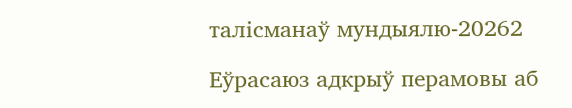талісманаў мундыялю-20262

Еўрасаюз адкрыў перамовы аб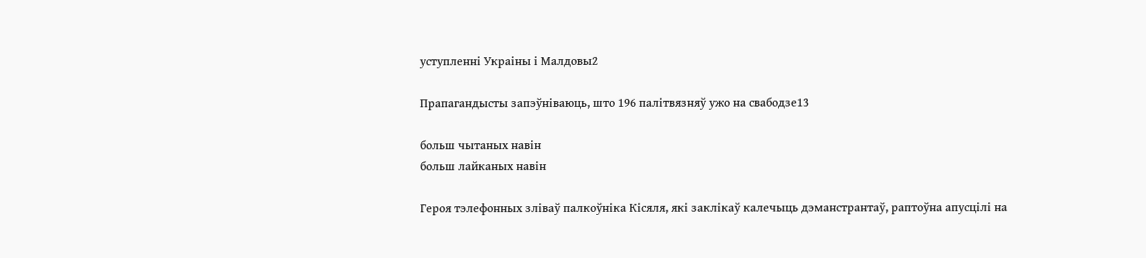уступленні Украіны і Малдовы2

Прапагандысты запэўніваюць, што 196 палітвязняў ужо на свабодзе13

больш чытаных навін
больш лайканых навін

Героя тэлефонных зліваў палкоўніка Кісяля, які заклікаў калечыць дэманстрантаў, раптоўна апусцілі на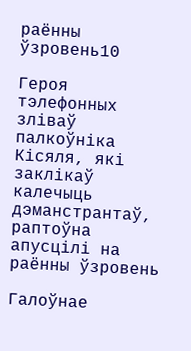раённы ўзровень10

Героя тэлефонных зліваў палкоўніка Кісяля, які заклікаў калечыць дэманстрантаў, раптоўна апусцілі на раённы ўзровень

Галоўнае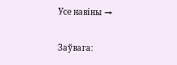Усе навіны →

Заўвага: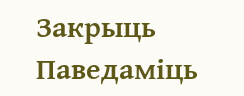Закрыць Паведаміць